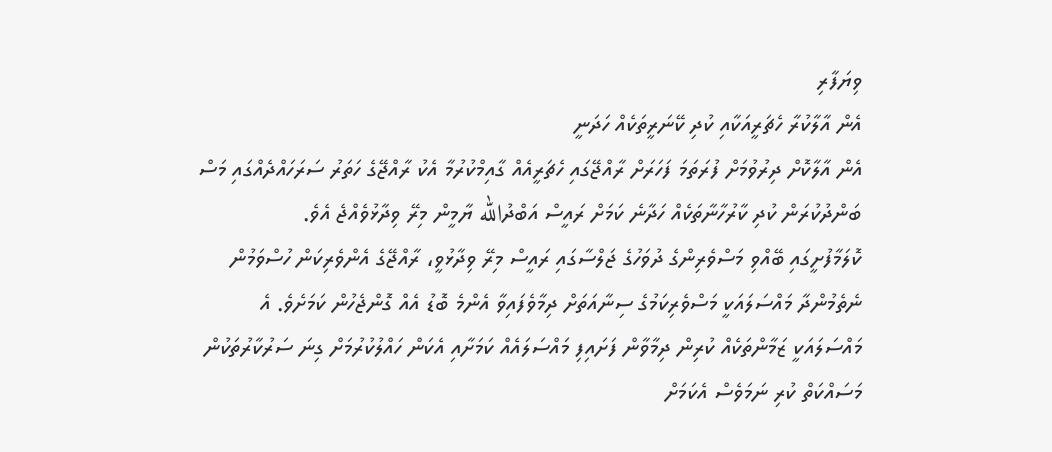ވިޔަފާރި
އެން އާލާކުރާ ހެޗަރީއަކާއި ކުދި ކޭނަރީތަކެއް ހަދަނީ
އެން އާލާކޮށް ދިރުވުމަށް ފުރަތަމަ ފަހަރަށް ރާއްޖޭގައި ހެޗަރީއެއް ގާއިމްކުރުމާ އެކު ރާއްޖޭގެ ހަތަރު ސަރަހައްދެއްގައި މަސް ބަންދުކުރަން ކުދި ކާރުހާނާތަކެއް ހަދާނެ ކަމަށް ރައީސް އަބްދުالله ޔާމީން މިރޭ ވިދާޅުވެއްޖެ އެވެ.
ކޮލަމާފުށީގައި ބޭއްވި މަސްވެރިންގެ ދުވަހުގެ ޖަލްސާގައި ރައީސް މިރޭ ވިދާޅުވީ، ރާއްޖޭގެ އެންވެރިކަން ހުސްވަމުން ނެތެމުންދާ މައްސަލައަކީ މަސްވެރިކަމުގެ ސިނާއަތަށް ދިމާވެފައިވާ އެންމެ ބޮޑު އެއް ގޮންޖެހުން ކަމަށެވެ. އެ މައްސަލައަކީ ޒަމާންތަކެއް ކުރިން ދިމާވާން ފަށައިފި މައްސަލައެއް ކަމަށާއި އެކަން ހައްލުކުރުމަށް ގިނަ ސަރުކާރުތަކުން މަސައްކަތް ކުރި ނަމަވެސް އެކަމަށް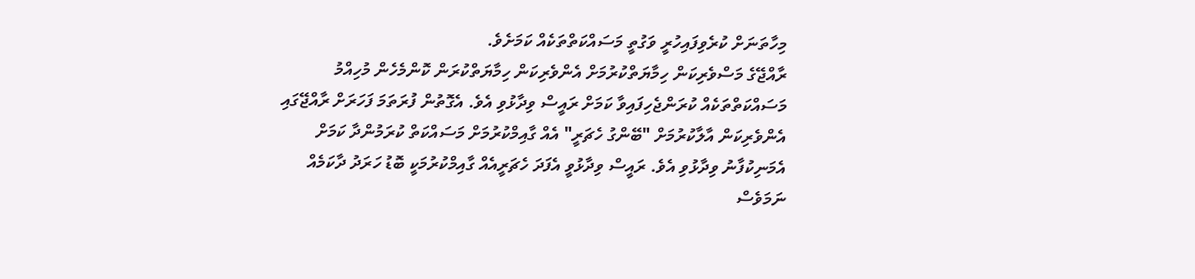މިހާތަނަށް ކުރެވިފައިހުރީ ވަގުތީ މަސައްކަތްތަކެއް ކަމަށެވެ.
ރާއްޖޭގެ މަސްވެރިކަން ހިމާޔަތްކުރުމަށް އެންވެރިކަން ހިމާޔަތްކުރަން ކޮންމެހެން މުހިއްމު މަސައްކަތްތަކެއް ކުރަންޖެހިފައިވާ ކަމަށް ރައީސް ވިދާޅުވި އެވެ. އެގޮތުން ފުރަތަމަ ފަހަރަށް ރާއްޖޭގައި އެންވެރިކަން އާލާކުރުމަށް "ބޭންގު ހެޗަރީ" އެއް ގާއިމްކުރުމަށް މަސައްކަތް ކުރަމުންދާ ކަމަށް އެމަނިކުފާނު ވިދާޅުވި އެވެ. ރައީސް ވިދާޅުވީ އެފަދަ ހެޗަރީއެއް ގާއިމްކުރުމަކީ ބޮޑު ހަރަދު ދާކަމެއް ނަމަވެސް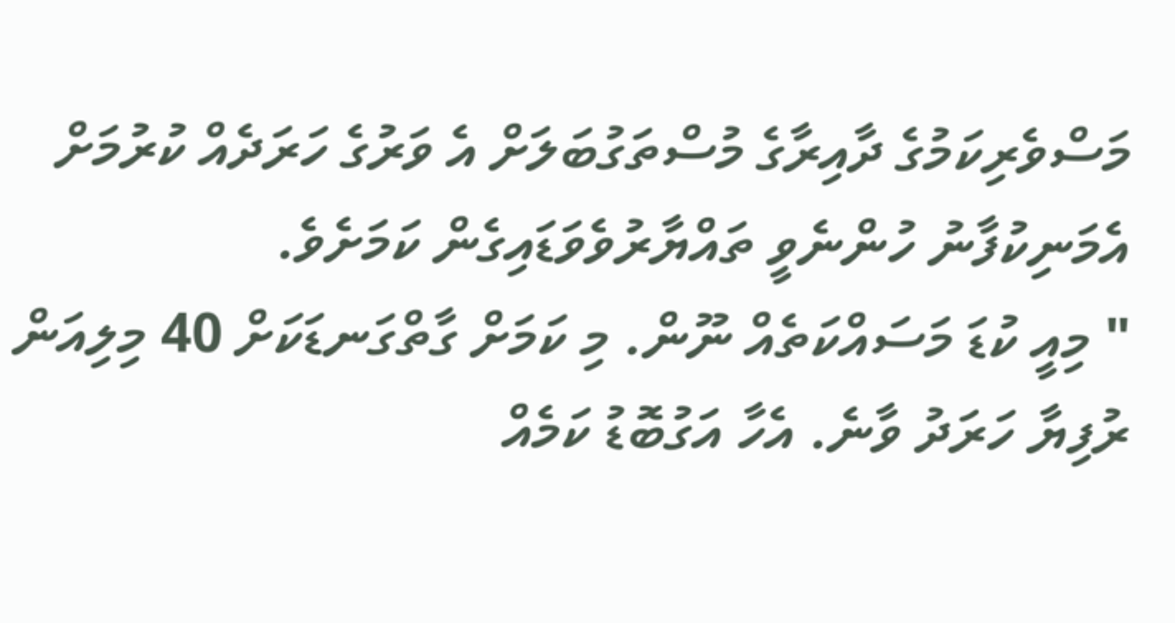މަސްވެރިކަމުގެ ދާއިރާގެ މުސްތަގުބަލަށް އެ ވަރުގެ ހަރަދެއް ކުރުމަށް އެމަނިކުފާނު ހުންނެވީ ތައްޔާރުވެވަޑައިގެން ކަމަށެވެ.
" މިއީ ކުޑަ މަސައްކަތެއް ނޫން. މި ކަމަށް ގާތްގަނޑަކަށް 40 މިލިއަން ރުފިޔާ ހަރަދު ވާނެ. އެހާ އަގުބޮޑު ކަމެއް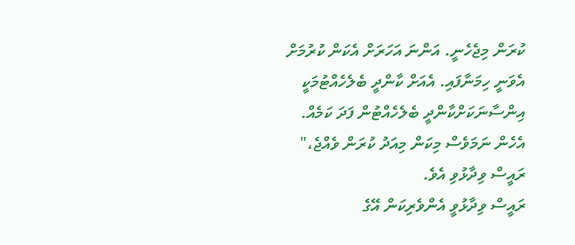ކުރަން މިޖެހެނީ. އަންނަ އަހަރަށް އެކަން ކުރުމަށް އެވަނީ ހިމަނާފައި. އެއަށް ކާންދީ ބެލެހެއްޓުމަކީ އިންސާނަކަށްކާންދީ ބެލެހެއްޓުން ފަދަ ކަމެއް. އެހެން ނަމަވެސް މިކަން މިއަދު ކުރަން ވެއްޖެ،" ރައީސް ވިދާޅުވި އެވެ.
ރައީސް ވިދާޅުވީ އެންވެރިކަން އޭގެ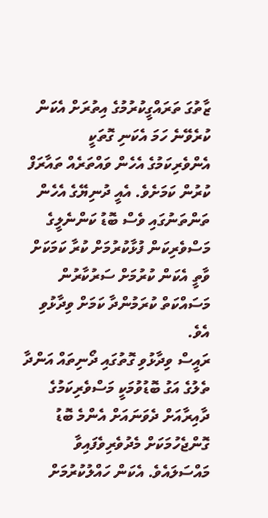ޒާތުގަ ތަރައްގީކުރުމުގެ އިތުރަށް އެކަން ކުރެވޭނެ ހަމަ އެކަނި ގޮތަކީ އެންވެރިކަމުގެ އެހެން ވައްތަރެއް ތައާރަފް ކުރުން ކަމަށެވެ. އެއީ ދުނިޔޭގެ އެހެން ތަންތަނުގައި ވެސް ބޮޑު ކަންނެލީގެ މަސްވެރިކަން ފުޅާކުރުމަށް ކުރާ ކަމަކަށް ވާތީ އެކަން ކުރުމަށް ސަރުކާރުން މަސައްކަތް ކުރަމުންދާ ކަމަށް ވިދާޅުވި އެވެ.
ރައީސް ވިދާޅުވި ގޮތުގައި ދޯނިތައް އަންދާ ތެލުގެ އަގު ބޮޑުވުމަކީ މަސްވެރިކަމުގެ ދާއިރާއަށް ދެވަނައަށް އެންމެ ބޮޑު ގޮންޖެހުމަކަށް މެދުވެރިވެފައިވާ މައްސަލައެވެ. އެކަން ހައްލުކުރުމަށް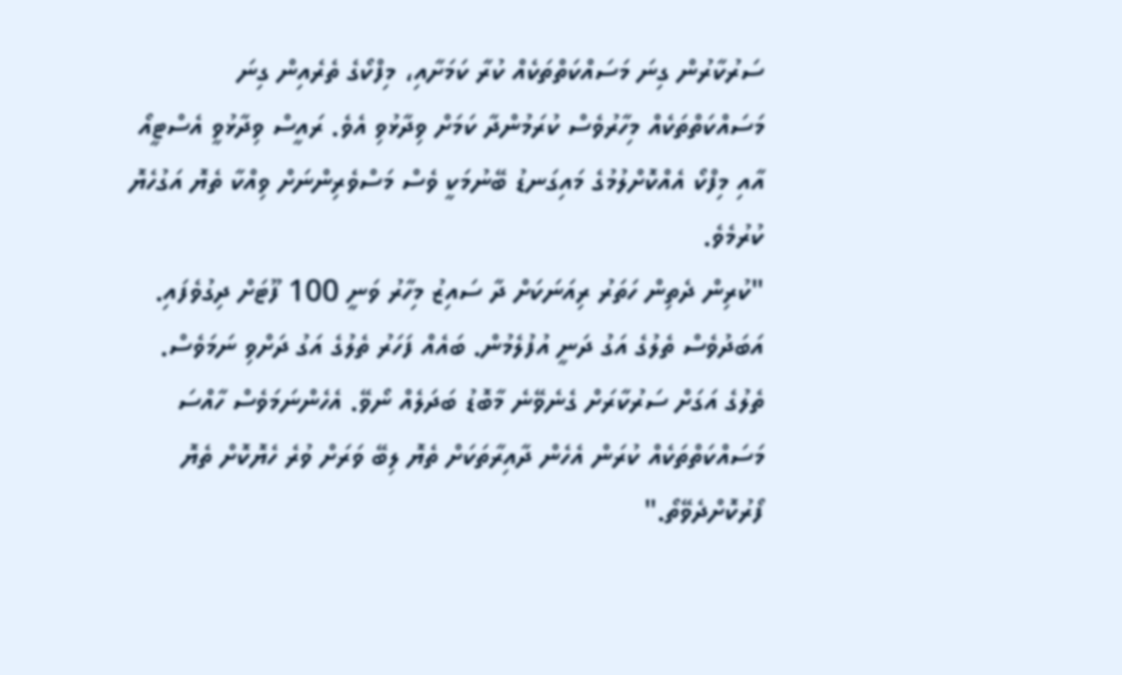ސަރުކާރުން ގިނަ މަސައްކަތްތަކެއް ކުރާ ކަމަށާއި، މިފްކޯގެ ތެރެއިން ގިނަ މަސައްކަތްތަކެއް މިހާރުވެސް ކުރަމުންދާ ކަމަށް ވިދާޅުވި އެވެ. ރައީސް ވިދާޅުވީ އެސްޓީއޯ އާއި މިފްކޯ އެއްކޮށްލުމުގެ މައިގަނޑު ބޭނުމަކީ ވެސް މަސްވެރިންނަށް ވިއްކާ ތެޔޮ އަގުހެޔޮ ކުރުމެވެ.
"ކުރިން ދެތިން ހަތަރު ރިއަނަކަށް ދާ ސައިޒު މިހާރު ވަނީ 100 ފޫޓަށް ދިގުވެފައި. އަބަދުވެސް ތެލުގެ އަގު ދަނީ އުފުލެމުން. ބައެއް ފަހަރު ތެލުގެ އަގު ދަށްވި ނަމަވެސް. ތެލުގެ އަގަށް ސަރުކާރަށް ގެނެވޭނެ މާބޮޑު ބަދަލެއް ނޯވޭ. އެހެންނަމަވެސް ހާއްސަ މަސައްކަތްތަކެއް ކުރަން އެހެން ދާއިރާތަކަށް ތެޔޮ ލިބޭ ވަރަށް ވުރެ ހެޔޮކޮށް ތެޔޮ ފޯރުކޮށްދެވޭތޯ."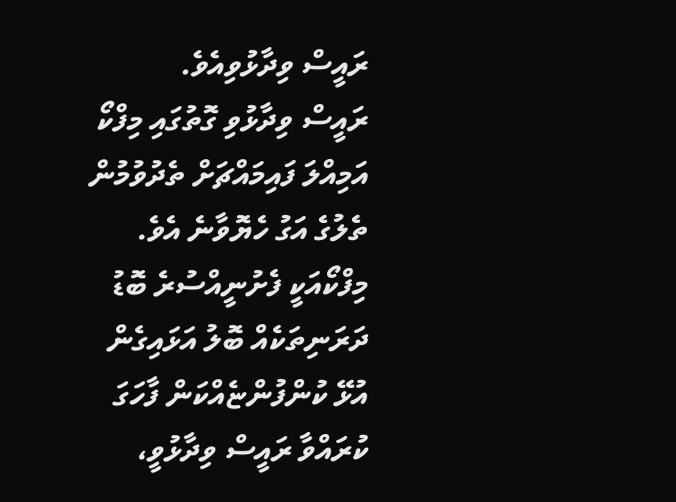ރައީސް ވިދާޅުވިއެވެ.
ރައީސް ވިދާޅުވި ގޮތުގައި މިފްކޯ އަމިއްލަ ފައިމައްޗަށް ތެދުވުމުން ތެލުގެ އަގު ހެޔޮވާނެ އެވެ. މިފްކޯއަކީ ފެށުނީއްސުރެ ބޮޑު ދަރަނިތަކެއް ބޮލު އަޅައިގެން އުޅޭ ކުންފުންޏެއްކަން ފާހަގަ ކުރައްވާ ރައީސް ވިދާޅުވީ،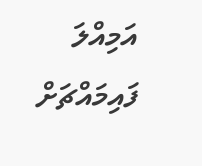އަމިއްލަ ފައިމައްޗަށް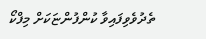ތެދުވެވިފައިވާ ކުންފުންޏަކަށް މިފްކޯ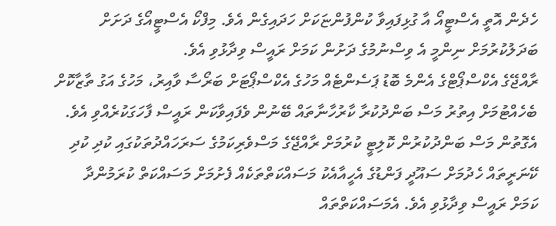ހެދެން އޮތީ އެސްޓީއޯ އާ ގުޅިފައިވާ ކުންފުންޏަކަށް ހަދައިގެން އެވެ. މިފްކޯ އެސްޓީއޯގެ ދަށަށް ބަދަލުކުރުމަށް ނިންމީ އެ ވިސްނުމުގެ ދަށުން ކަމަށް ރައީސް ވިދާޅުވި އެވެ.
ރާއްޖޭގެ އެކްސްޕޯޓްގެ އެންމެ ބޮޑު ޕަސެންޓެއް މަހުގެ އެކްސްޕޯޓަށް ބަރޯސާ ވާއިރު، މަހުގެ އަގު ތާޒާކޮށް ބެހެއްޓުމަށް އިތުރު މަސް ބަންދުކުރާ ކާރުހާނާތައް ބޭނުން ވެފައިވާކަން ރައީސް ފާހަގަކުރެއްވި އެވެ. އެގޮތުން މަސް ބަންދުކުރުން ކޮލިޓީ ކުރުމަށް ރާއްޖޭގެ މަސްވެރިކަމުގެ ސަރަހައްދުތަކުގައި ކުދި ކުދި ކޭނަރީތައް ހެދުމަށް ސައޫދީ ފަންޑުގެ އެހީއާއެކު މަސައްކަތްތަކެއް ފެށުމަށް މަސައްކަތް ކުރަމުންދާ ކަމަށް ރައީސް ވިދާޅުވި އެވެ. އެމަސައްކަތްތައް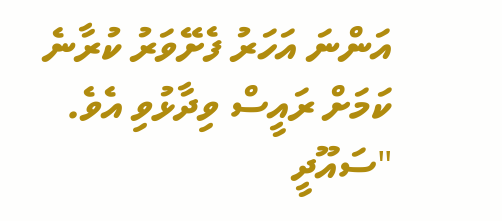އަންނަ އަހަރު ފެށޭވަރު ކުރާނެ ކަމަށް ރައީސް ވިދާޅުވި އެވެ.
"ސައޫދީ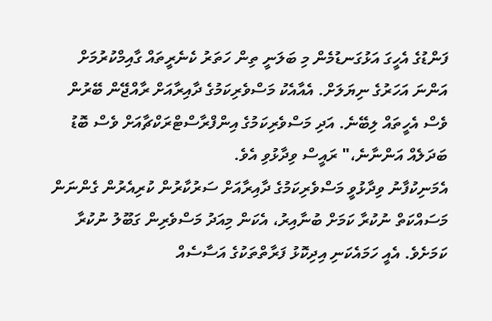ފަންޑުގެ އެހީގަ އަޅުގަނޑުމެން މި ބަލަނީ ތިން ހަތަރު ކެނެރީތައް ގާއިމްކުރުމަށް އަންނަ އަހަރުގެ ނިޔަލަށް. އެއާއެކު މަސްވެރިކަމުގެ ދާއިރާއަށް ރާއްޖޭން ބޭރުން ވެސް އެހީތައް ލިބޭނެ. އަދި މަސްވެރިކަމުގެ އިންފްރާސްޓްރަކްޗާއަށް ވެސް ބޮޑު ބަދަލެއް އަންނާނެ،" ރައީސް ވިދާޅުވި އެވެ.
އެމަނިކުފާނު ވިދާޅުވީ މަސްވެރިކަމުގެ ދާއިރާއަށް ސަރުކާރުން ކުރިއެރުން ގެންނަން މަސައްކަތް ނުކުރާ ކަމަށް ބުނާއިރު، އެކަން މިއަދު މަސްވެރިން ގަބޫލު ނުކުރާ ކަމަށެވެ. އެއީ ހަމައެކަނި އިދިކޮޅު ފަރާތްތަކުގެ އަސާސެއް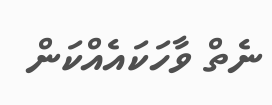ނެތް ވާހަކައެއްކަން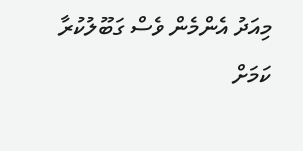މިއަދު އެންމެން ވެސް ގަބޫލުކުރާ ކަމަށް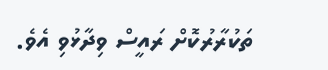ތަކުރާރުކޮށް ރައީސް ވިދާޅުވި އެވެ.